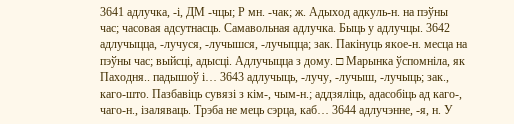3641 адлучка, -і, ДМ -чцы; Р мн. -чак; ж. Адыход адкуль-н. на пэўны час; часовая адсутнасць. Самавольная адлучка. Быць у адлучцы. 3642 адлучыцца, -лучуся, -лучышся, -лучыцца; зак. Пакінуць якое-н. месца на пэўны час; выйсці, адысці. Адлучыцца з дому. □ Марынка ўспомніла, як Паходня.. падышоў і… 3643 адлучыць, -лучу, -лучыш, -лучыць; зак., каго-што. Пазбавіць сувязі з кім-, чым-н.; аддзяліць, адасобіць ад каго-, чаго-н., ізаляваць. Трэба не мець сэрца, каб… 3644 адлучэнне, -я, н. У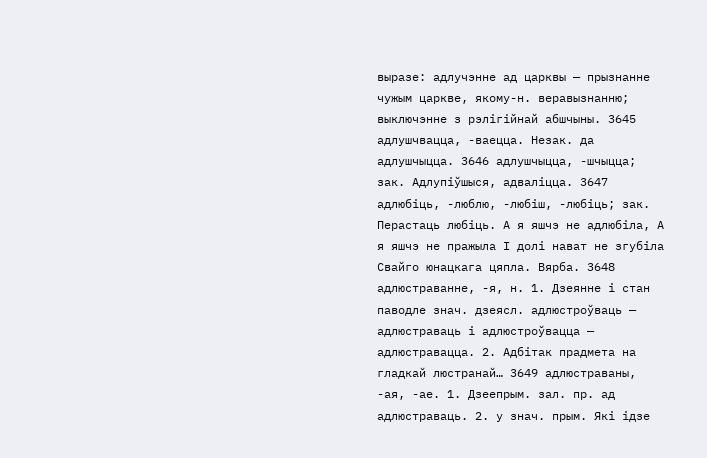выразе: адлучэнне ад царквы — прызнанне чужым царкве, якому-н. веравызнанню; выключэнне з рэлігійнай абшчыны. 3645 адлушчвацца, -ваецца. Незак. да адлушчыцца. 3646 адлушчыцца, -шчыцца; зак. Адлупіўшыся, адваліцца. 3647 адлюбіць, -люблю, -любіш, -любіць; зак. Перастаць любіць. А я яшчэ не адлюбіла, А я яшчэ не пражыла І долі нават не згубіла Свайго юнацкага цяпла. Вярба. 3648 адлюстраванне, -я, н. 1. Дзеянне і стан паводле знач. дзеясл. адлюстроўваць — адлюстраваць і адлюстроўвацца — адлюстравацца. 2. Адбітак прадмета на гладкай люстранай… 3649 адлюстраваны, -ая, -ае. 1. Дзеепрым. зал. пр. ад адлюстраваць. 2. у знач. прым. Які ідзе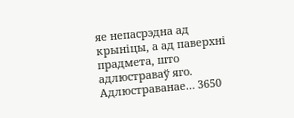яе непасрэдна ад крыніцы, а ад паверхні прадмета, што адлюстраваў яго. Адлюстраванае… 3650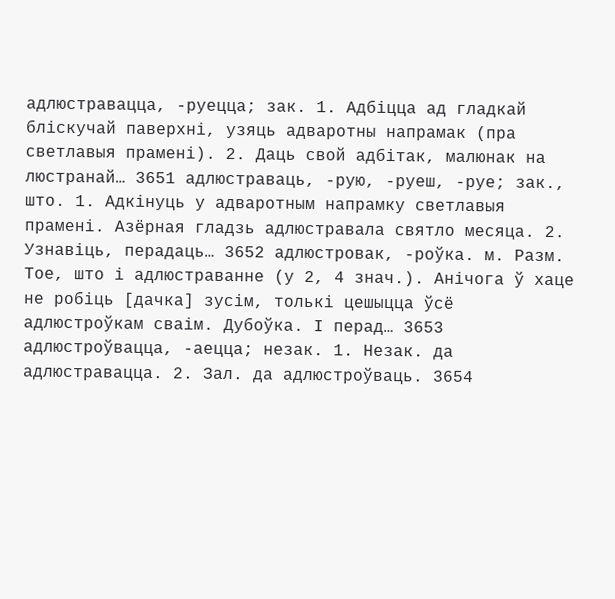адлюстравацца, -руецца; зак. 1. Адбіцца ад гладкай бліскучай паверхні, узяць адваротны напрамак (пра светлавыя прамені). 2. Даць свой адбітак, малюнак на люстранай… 3651 адлюстраваць, -рую, -руеш, -руе; зак., што. 1. Адкінуць у адваротным напрамку светлавыя прамені. Азёрная гладзь адлюстравала святло месяца. 2. Узнавіць, перадаць… 3652 адлюстровак, -роўка. м. Разм. Тое, што і адлюстраванне (у 2, 4 знач.). Анічога ў хаце не робіць [дачка] зусім, толькі цешыцца ўсё адлюстроўкам сваім. Дубоўка. І перад… 3653 адлюстроўвацца, -аецца; незак. 1. Незак. да адлюстравацца. 2. Зал. да адлюстроўваць. 3654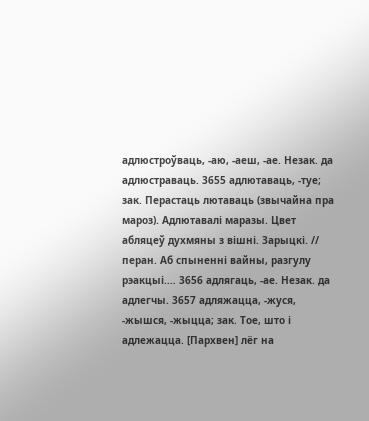адлюстроўваць, -аю, -аеш, -ае. Незак. да адлюстраваць. 3655 адлютаваць, -туе; зак. Перастаць лютаваць (звычайна пра мароз). Адлютавалі маразы. Цвет абляцеў духмяны з вішні. Зарыцкі. // перан. Аб спыненні вайны, разгулу рэакцыі.… 3656 адлягаць, -ае. Незак. да адлегчы. 3657 адляжацца, -жуся, -жышся, -жыцца; зак. Тое, што і адлежацца. [Пархвен] лёг на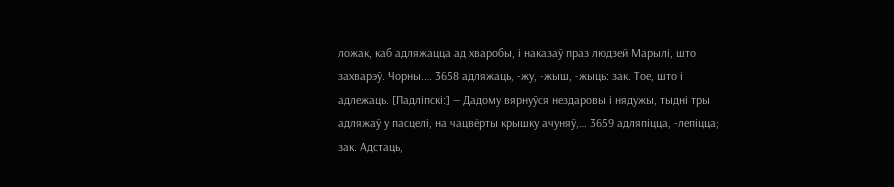ложак, каб адляжацца ад хваробы, і наказаў праз людзей Марылі, што захварэў. Чорны.… 3658 адляжаць, -жу, -жыш, -жыць: зак. Тое, што і адлежаць. [Падліпскі:] — Дадому вярнуўся нездаровы і нядужы, тыдні тры адляжаў у пасцелі, на чацвёрты крышку ачуняў,… 3659 адляпіцца, -лепіцца; зак. Адстаць,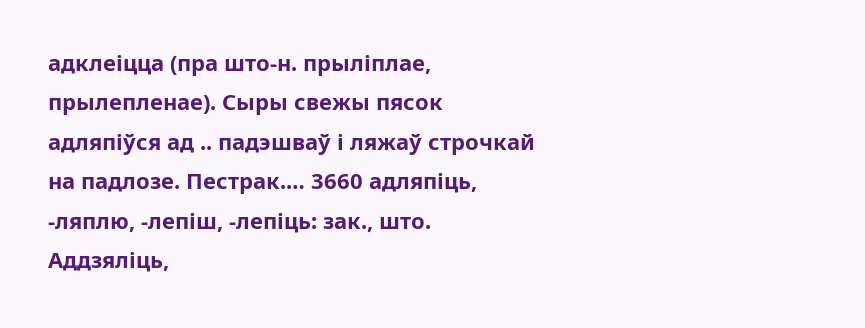адклеіцца (пра што-н. прыліплае, прылепленае). Сыры свежы пясок адляпіўся ад .. падэшваў і ляжаў строчкай на падлозе. Пестрак.… 3660 адляпіць, -ляплю, -лепіш, -лепіць: зак., што. Аддзяліць,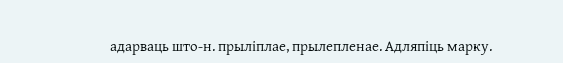адарваць што-н. прыліплае, прылепленае. Адляпіць марку.